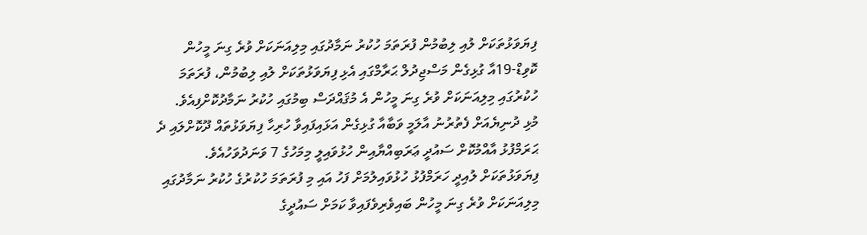ފިޔަވަޅުތަކަށް ލުއި ލިބުމުން ފުރަތަމަ ހުކުރު ނަމާދުގައި މިލިއަނަކަށް ވުރެ ގިނަ މީހުން
ކޮވިޑް-19އާ ގުޅިގެން މަސްޖިދުލް ޙަރާމްގައި އެޅި ފިޔަވަޅުތަކަށް ލުއި ލިބުމުން، ފުރަތަމަ ހުކުރުގައި މިލިއަނަކަށް ވުރެ ގިނަ މީހުން އެ މުޤައްދަސް ބިމުގައި ހުކުރު ނަމާދުކޮށްފިއެވެ.
މުޅި ދުނިޔެއަށް ފެތުރުނު އާލަމީ ވަބާއާ ގުޅިގެން އަޅައިފައިވާ ހުރިހާ ފިޔަވަޅުތައް ދޫކޮށްލައި ދެ ޙަރަމްފުޅު އާއްމުކޮށް ސައުދީ ޢަރަބިއްޔާއިން ހުޅުވައިލީ މިމަހުގެ 7 ވަނަދުވަހުއެވެ.
ފިޔަވަޅުތަކަށް ލުއިދީ ހަރަމްފުޅު ހުޅުވައިލުމަށް ފަހު އައި މި ފުރަތަމަ ހުކުރުގެ ހުކުރު ނަމާދުގައި މިލިއަނަކަށް ވުރެ ގިނަ މީހުން ބައިވެރިވެފައިވާ ކަމަށް ސައުދީގެ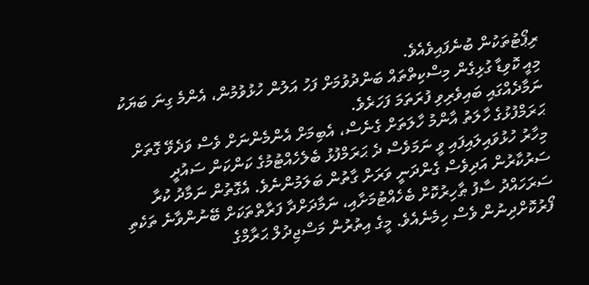ރިޕޯޓުތަކުން ބުނެފައިވެއެވެ.
މިއީ ކޮވިޑާ ގުޅިގެން މިސްކިތްތައް ބަންދުވުމަށް ފަހު އަލުން ހުޅުވުމުން، އެންމެ ގިނަ ބަޔަކު ނަމާދެއްގައި ބައިވެރިވި ފުރަތަމަ ފަހަރެވެ.
ޙަރަމްފުޅުގެ ހާލަތު އާންމު ހާލަތަށް ގެނެސް، އެބިމަށް އެންމެންނަށް ވެސް ވަދެވޭ ގޮތަށް މިހާރު ހުޅުވައިލައިފައި ވީ ނަމަވެސް ދެ ޙަރަމްފުޅު ބެލެހެއްޓުމުގެ ކަންކަން ސައުދީ ސަރުކާރުން އަދިވެސް ގެންދަނީ ވަރަށް ގާތުން ބަލަމުންނެވެ. އެގޮތުން ނަމާދު ކުރާ ސަރަހައްދު ސާފު ޠާހިރުކޮށް ބެހެއްޓުމަށާއި، ނަމާދަށްދާ ފަރާތްތަކަށް ބޭނުންވާނެ ތަކެތި ފޯރުކޮށްދިނުން ވެސް ހިމެނެއެވެ. މީގެ އިތުރުން މަސްޖިދުލް ޙަރާމްގެ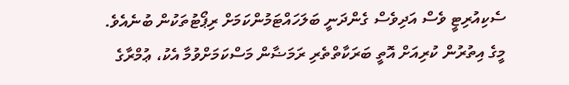ސެކިއުރިޓީ ވެސް އަދިވެސް ގެންދަނީ ބަލަހައްޓަމުންކަމަށް ރިޕޯޓުތަކުން ބުނެއެވެ.
މީގެ އިތުރުން ކުރިއަށް އޮތީ ބަރަކާތްތެރި ރަމަޟާން މަސްކަމަށްވުމާ އެކު، ޢުމްރާގެ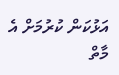އަޅުކަން ކުރުމަށް އެ މާތް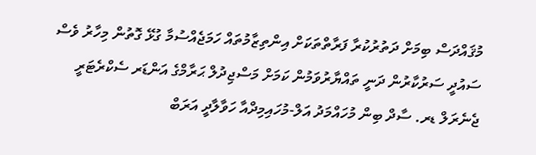މުޤައްދަސް ބިމަށް ދަތުރުކުރާ ފަރާތްތަކަށް އިންތިޒާމުތައް ހަމަޖެއްސުމާ ގުޅޭ ގޮތުން މިހާރު ވެސް ސައުދީ ސަރުކާރުން ދަނީ ތައްޔާރުވަމުން ކަމަށް މަސްޖިދުލް ޙަރާމްގެ އަންޑަރ ސެކްރެޓަރީ ޖެނެރަލް ޑރ. ސާދް ބިން މުހައްމަދު އަލް-މުހައިމިދްއާ ހަވާލާދީ އަރަބް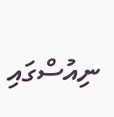ނިއުސްގައި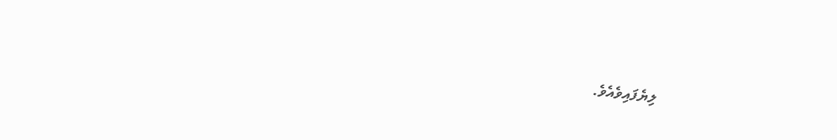ލިޔެފައިވެއެވެ.